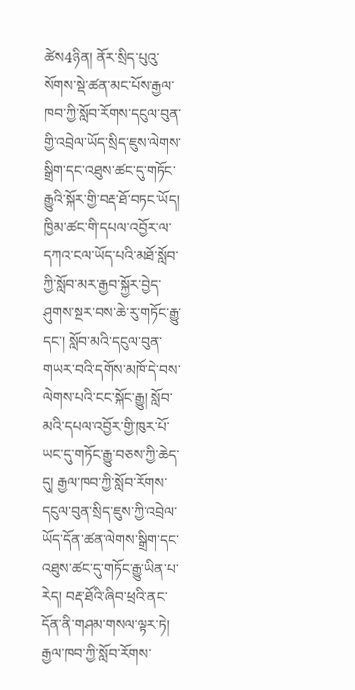ཚེས4ཉིན། ནོར་སྲིད་པུའུ་སོགས་སྡེ་ཚན་མང་པོས་རྒྱལ་ཁབ་ཀྱི་སློབ་རོགས་དངུལ་བུན་གྱི་འབྲེལ་ཡོད་སྲིད་ཇུས་ལེགས་སྒྲིག་དང་འཐུས་ཚང་དུ་གཏོང་རྒྱུའི་སྐོར་གྱི་བརྡ་ཐོ་བཏང་ཡོད། ཁྱིམ་ཚང་གི་དཔལ་འབྱོར་ལ་དཀའ་ངལ་ཡོད་པའི་མཐོ་སློབ་ཀྱི་སློབ་མར་རྒྱབ་སྐྱོར་བྱེད་ཤུགས་སྔར་བས་ཆེ་རུ་གཏོང་རྒྱུ་དང་། སློབ་མའི་དངུལ་བུན་གཡར་བའི་དགོས་མཁོ་དེ་བས་ལེགས་པའི་ངང་སྐོང་རྒྱུ། སློབ་མའི་དཔལ་འབྱོར་གྱི་ཁུར་པོ་ཡང་དུ་གཏོང་རྒྱུ་བཅས་ཀྱི་ཆེད་དུ། རྒྱལ་ཁབ་ཀྱི་སློབ་རོགས་དངུལ་བུན་སྲིད་ཇུས་ཀྱི་འབྲེལ་ཡོད་དོན་ཚན་ལེགས་སྒྲིག་དང་འཐུས་ཚང་དུ་གཏོང་རྒྱུ་ཡིན་པ་རེད། བརྡ་ཐོའི་ཞིབ་ཕྲའི་ནང་དོན་ནི་གཤམ་གསལ་ལྟར་ཏེ།
རྒྱལ་ཁབ་ཀྱི་སློབ་རོགས་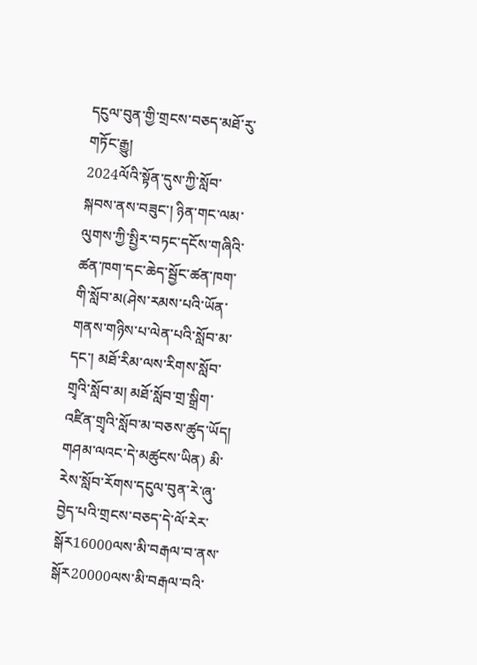དངུལ་བུན་གྱི་གྲངས་བཅད་མཐོ་རུ་གཏོང་རྒྱུ།
2024ལོའི་སྟོན་དུས་ཀྱི་སློབ་སྐབས་ནས་བཟུང་། ཉིན་གང་ལམ་ལུགས་ཀྱི་སྤྱིར་བཏང་དངོས་གཞིའི་ཚན་ཁག་དང་ཆེད་སྦྱོང་ཚན་ཁག་གི་སློབ་མ(ཤེས་རམས་པའི་ཡོན་གནས་གཉིས་པ་ལེན་པའི་སློབ་མ་དང་། མཐོ་རིམ་ལས་རིགས་སློབ་གྲྭའི་སློབ་མ། མཐོ་སློབ་གྲ་སྒྲིག་འཛིན་གྲྭའི་སློབ་མ་བཅས་ཚུད་ཡོད། གཤམ་ལའང་དེ་མཚུངས་ཡིན) མི་རེས་སློབ་རོགས་དངུལ་བུན་རེ་ཞུ་བྱེད་པའི་གྲངས་བཅད་དེ་ལོ་རེར་སྒོར16000ལས་མི་བརྒལ་བ་ནས་སྒོར20000ལས་མི་བརྒལ་བའི་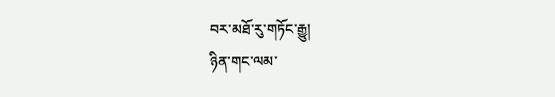བར་མཐོ་རུ་གཏོང་རྒྱུ།
ཉིན་གང་ལམ་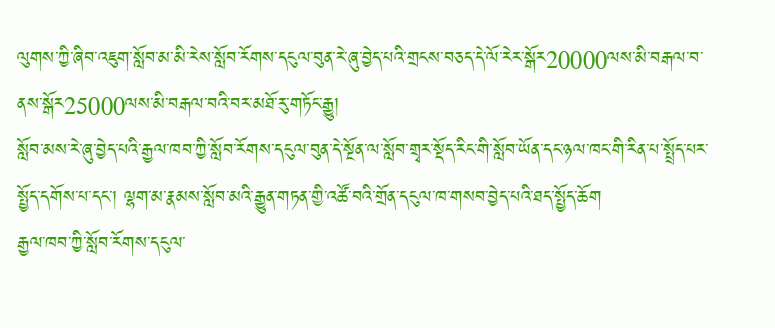ལུགས་ཀྱི་ཞིབ་འཇུག་སློབ་མ་མི་རེས་སློབ་རོགས་དངུལ་བུན་རེ་ཞུ་བྱེད་པའི་གྲངས་བཅད་དེ་ལོ་རེར་སྒོར20000ལས་མི་བརྒལ་བ་ནས་སྒོར25000ལས་མི་བརྒལ་བའི་བར་མཐོ་རུ་གཏོང་རྒྱུ།
སློབ་མས་རེ་ཞུ་བྱེད་པའི་རྒྱལ་ཁབ་ཀྱི་སློབ་རོགས་དངུལ་བུན་དེ་སྔོན་ལ་སློབ་གྲྭར་སྡོད་རིང་གི་སློབ་ཡོན་དང་ཉལ་ཁང་གི་རིན་པ་སྤྲོད་པར་སྤྱོད་དགོས་པ་དང་། ལྷག་མ་རྣམས་སློབ་མའི་རྒྱུན་གཏན་གྱི་འཚོ་བའི་གྲོན་དངུལ་ཁ་གསབ་བྱེད་པའི་ཐད་སྤྱོད་ཆོག
རྒྱལ་ཁབ་ཀྱི་སློབ་རོགས་དངུལ་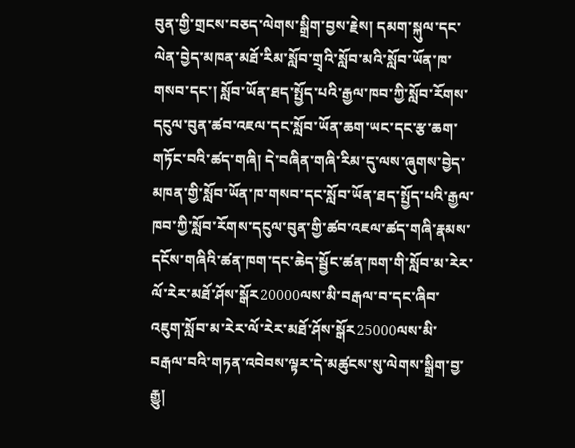བུན་གྱི་གྲངས་བཅད་ལེགས་སྒྲིག་བྱས་རྗེས། དམག་སྐུལ་དང་ལེན་བྱེད་མཁན་མཐོ་རིམ་སློབ་གྲྭའི་སློབ་མའི་སློབ་ཡོན་ཁ་གསབ་དང་། སློབ་ཡོན་ཐད་སྤྱོད་པའི་རྒྱལ་ཁབ་ཀྱི་སློབ་རོགས་དངུལ་བུན་ཚབ་འཇལ་དང་སློབ་ཡོན་ཆག་ཡང་དང་རྩ་ཆག་གཏོང་བའི་ཚད་གཞི། དེ་བཞིན་གཞི་རིམ་དུ་ལས་ཞུགས་བྱེད་མཁན་གྱི་སློབ་ཡོན་ཁ་གསབ་དང་སློབ་ཡོན་ཐད་སྤྱོད་པའི་རྒྱལ་ཁབ་ཀྱི་སློབ་རོགས་དངུལ་བུན་གྱི་ཚབ་འཇལ་ཚད་གཞི་རྣམས་དངོས་གཞིའི་ཚན་ཁག་དང་ཆེད་སྦྱོང་ཚན་ཁག་གི་སློབ་མ་རེར་ལོ་རེར་མཐོ་ཤོས་སྒོར20000ལས་མི་བརྒལ་བ་དང་ཞིབ་འཇུག་སློབ་མ་རེར་ལོ་རེར་མཐོ་ཤོས་སྒོར25000ལས་མི་བརྒལ་བའི་གཏན་འབེབས་ལྟར་དེ་མཚུངས་སུ་ལེགས་སྒྲིག་བྱ་རྒྱུ།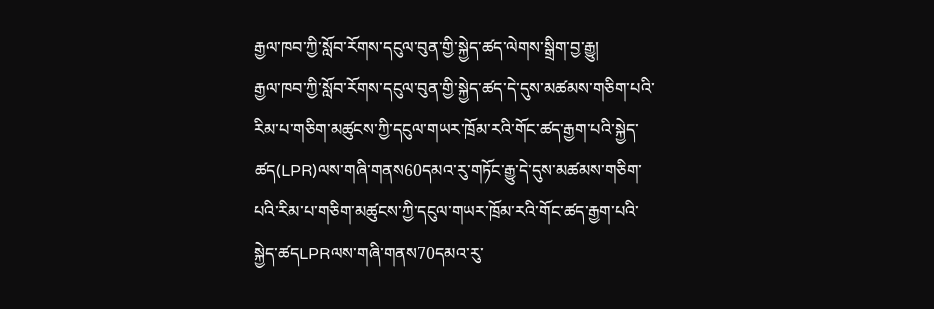རྒྱལ་ཁབ་ཀྱི་སློབ་རོགས་དངུལ་བུན་གྱི་སྐྱེད་ཚད་ལེགས་སྒྲིག་བྱ་རྒྱུ།
རྒྱལ་ཁབ་ཀྱི་སློབ་རོགས་དངུལ་བུན་གྱི་སྐྱེད་ཚད་དེ་དུས་མཚམས་གཅིག་པའི་རིམ་པ་གཅིག་མཚུངས་ཀྱི་དངུལ་གཡར་ཁྲོམ་རའི་གོང་ཚད་རྒྱག་པའི་སྐྱེད་ཚད(LPR)ལས་གཞི་གནས60དམའ་རུ་གཏོང་རྒྱུ་དེ་དུས་མཚམས་གཅིག་པའི་རིམ་པ་གཅིག་མཚུངས་ཀྱི་དངུལ་གཡར་ཁྲོམ་རའི་གོང་ཚད་རྒྱག་པའི་སྐྱེད་ཚདLPRལས་གཞི་གནས70དམའ་རུ་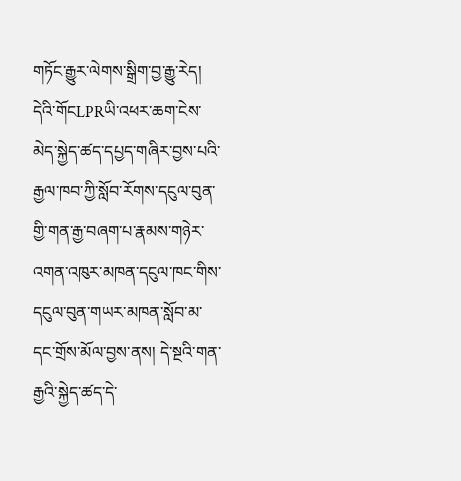གཏོང་རྒྱུར་ལེགས་སྒྲིག་བྱ་རྒྱུ་རེད། དེའི་གོངLPRཡི་འཕར་ཆག་ངེས་མེད་སྐྱེད་ཚད་དཔྱད་གཞིར་བྱས་པའི་རྒྱལ་ཁབ་ཀྱི་སློབ་རོགས་དངུལ་བུན་གྱི་གན་རྒྱ་བཞག་པ་རྣམས་གཉེར་འགན་འཁུར་མཁན་དངུལ་ཁང་གིས་དངུལ་བུན་གཡར་མཁན་སློབ་མ་དང་གྲོས་མོལ་བྱས་ནས། དེ་སྔའི་གན་རྒྱའི་སྐྱེད་ཚད་དེ་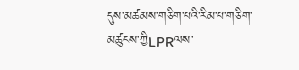དུས་མཚམས་གཅིག་པའི་རིམ་པ་གཅིག་མཚུངས་ཀྱིLPRལས་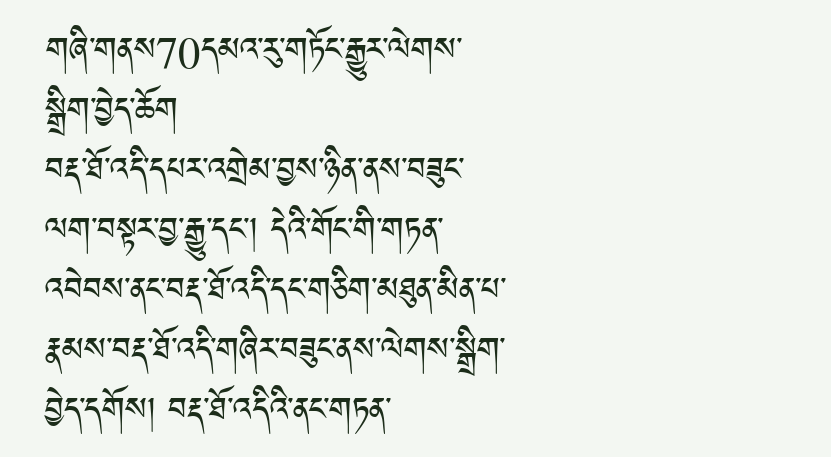གཞི་གནས70དམའ་རུ་གཏོང་རྒྱུར་ལེགས་སྒྲིག་བྱེད་ཆོག
བརྡ་ཐོ་འདི་དཔར་འགྲེམ་བྱས་ཉིན་ནས་བཟུང་ལག་བསྟར་བྱ་རྒྱུ་དང་། དེའི་གོང་གི་གཏན་འབེབས་ནང་བརྡ་ཐོ་འདི་དང་གཅིག་མཐུན་མིན་པ་རྣམས་བརྡ་ཐོ་འདི་གཞིར་བཟུང་ནས་ལེགས་སྒྲིག་བྱེད་དགོས། བརྡ་ཐོ་འདིའི་ནང་གཏན་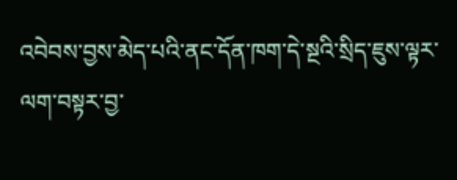འབེབས་བྱས་མེད་པའི་ནང་དོན་ཁག་དེ་སྔའི་སྲིད་ཇུས་ལྟར་ལག་བསྟར་བྱ་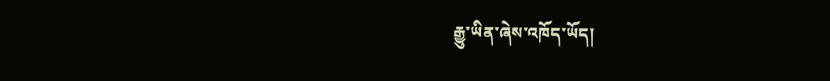རྒྱུ་ཡིན་ཞེས་འཁོད་ཡོད།